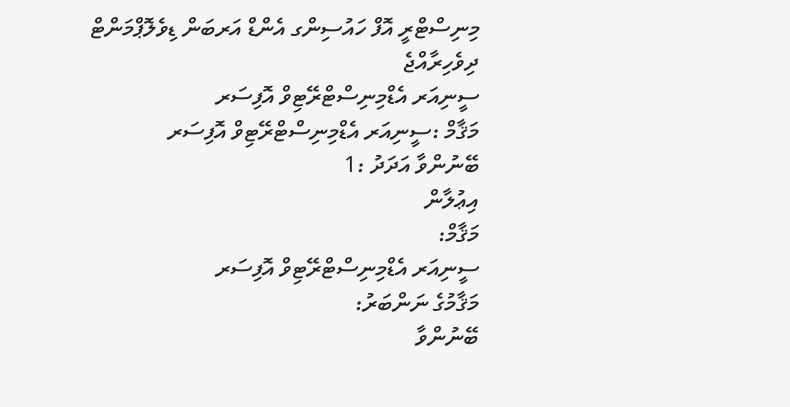މިނިސްޓްރީ އޮފް ހައުސިންގ އެންޑް އަރބަން ޑިވެލޮޕްމަންޓް
ދިވެހިރާއްޖެ
ސީނިއަރ އެޑްމިނިސްޓްރޭޓިވް އޮފިސަރ
މަޤާމް :ސީނިއަރ އެޑްމިނިސްޓްރޭޓިވް އޮފިސަރ
ބޭނުންވާ އަދަދު :1
އިޢުލާން
މަޤާމް:
ސީނިއަރ އެޑްމިނިސްޓްރޭޓިވް އޮފިސަރ
މަޤާމުގެ ނަންބަރު:
ބޭނުންވާ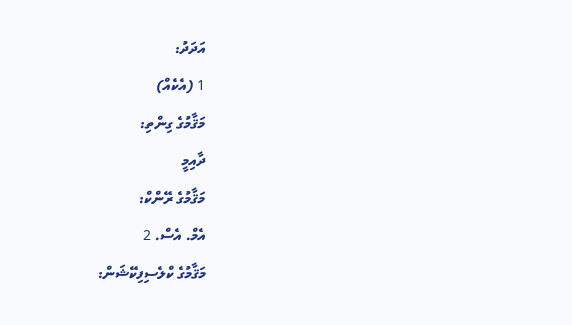އަދަދު:
1 (އެކެއް)
މަޤާމުގެ ގިންތި:
ދާއިމީ
މަޤާމުގެ ރޭންކް:
އެމް. އެސް. 2
މަޤާމުގެ ކްލެސިފިކޭޝަން: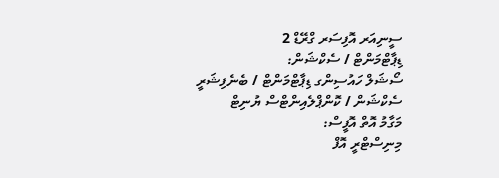ސީނިއަރ އޮފިސަރ ގްރޭޑް 2
ޑިޕާޓްމަންޓް / ސެކްޝަން:
ސޯޝަލް ހައުސިންގ ޑިޕާޓްމަންޓް / ބެނެފިޝަރީ ސެކްޝަން / ކޮންޕްލެއިންޓްސް ޔުނިޓް
މަގާމު އޮތް އޮފީސް:
މިނިސްޓްރީ އޮފް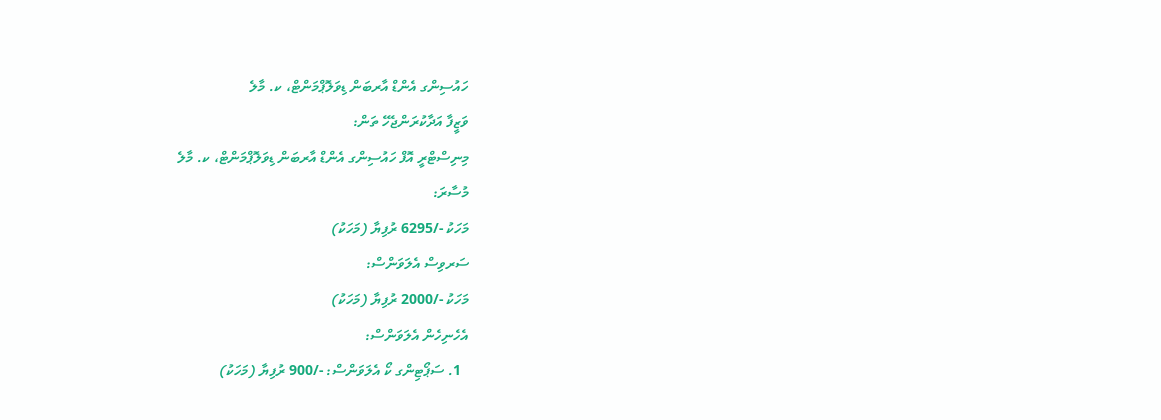ހައުސިންގ އެންޑް އާރބަން ޑިވަލޮޕްމަންޓް، ކ. މާލެ
ވަޒީފާ އަދާކުރަންޖެހޭ ތަން:
މިނިސްޓްރީ އޮފް ހައުސިންގ އެންޑް އާރބަން ޑިވަލޮޕްމަންޓް، ކ. މާލެ
މުސާރަ:
މަހަކު -/6295 ރުފިޔާ (މަހަކު)
ސަރވިސް އެލަވަންސް:
މަހަކު -/2000 ރުފިޔާ (މަހަކު)
އެހެނިހެން އެލަވަންސް:
  1. ސަޕޯޓިންގ ކޯ އެލަވަންސް: -/900 ރުފިޔާ (މަހަކު)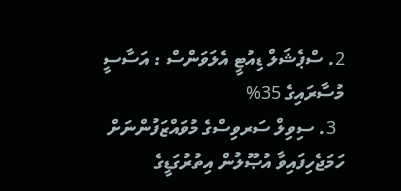2. ސްޕެޝަލް ޑިއުޓީ އެލަވަންސް : އަސާސީ މުސާރައިގެ 35%
  3. ސިވިލް ސަރވިސްގެ މުވައްޒަފުންނަށް ހަމަޖެހިފައިވާ އުޞޫލުން އިތުރުގަޑީގެ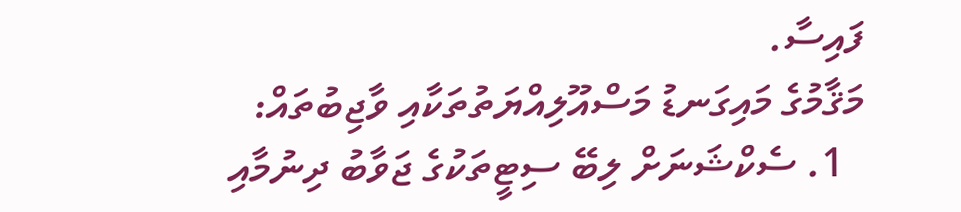ފައިސާ.
މަޤާމުގެ މައިގަނޑު މަސްއޫލިއްޔަތުތަކާއި ވާޖިބުތައް:
  1. ސެކްޝަނަށް ލިބޭ ސިޓީތަކުގެ ޖަވާބު ދިނުމާއި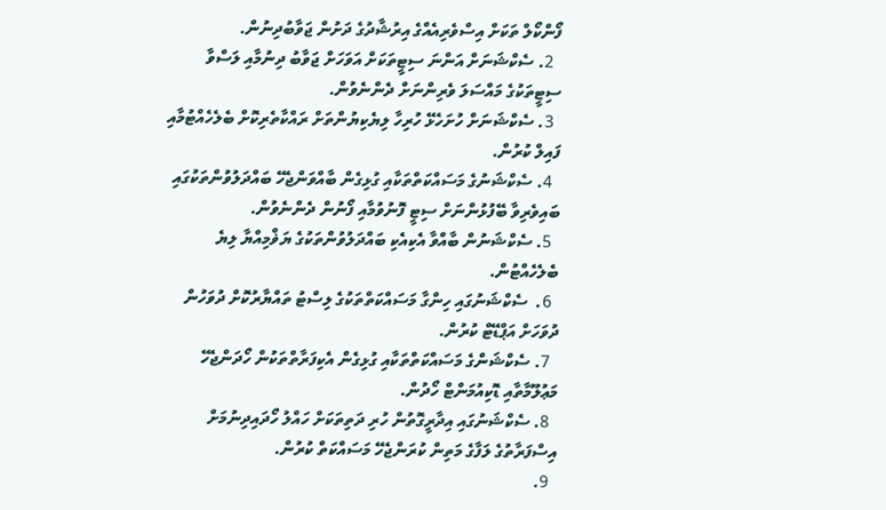ފޯންކޯލް ތަކަށް އިސްވެރިއެއްގެ އިރުޝާދުގެ ދަށުން ޖަވާބުދިނުން.
  2. ސެކްޝަނަށް އަންނަ ސިޓީތަކަށް އަވަހަށް ޖަވާބު ދިނުމާއި ލަސްވާ ސިޓީތަކުގެ މައްސަލަ ވެރިންނަށް ދެންނެވުން.
  3. ސެކްޝަނަށް ހުށަހެޅޭ ހުރިހާ ލިޔެކިޔުންތަށް ރައްކާތެރިކޮށް ބެލެހެއްޓުމާއި ފައިލް ކުރުން.
  4. ސެކްޝަނުގެ މަސައްކަތްތަކާއި ގުޅިގެން ބާއްވަންޖެހޭ ބައްދަލުވުންތަކުގައި ބައިވެރިވާ ބޭފުޅުންނަށް ސިޓީ ފޮނުވުމާއި ފޯނުން ދެންނެވުން.
  5. ސެކްޝަނުން ބާއްވާ އެކިއެކި ބައްދަލުވުންތަކުގެ ޔަޥްމިއްޔާ ލިޔެ ބެލެހެއްޓުން.
  6.  ސެކްޝަނުގައި ހިންގާ މަސައްކަތްތަކުގެ ލިސްޓު ތައްޔާރުކޮށް ދުވަހުން ދުވަހަށް އަޕްޑޭޓް ކުރުން.
  7. ސެކްޝަންގެ މަސައްކަތްތަކާއި ގުޅިގެން އެކިފަރާތްތަކުން ހޯދަންޖެހޭ މަޢުލޫމާތާއި ޑޮކިއުމަންޓް ހޯދުން.
  8. ސެކްޝަނުގައި އިދާރީގޮތުން ހުރި ދަތިތަކަށް ހައްލު ހޯދައިދިނުމަށް އިސްފަރާތުގެ ލަފާގެ މަތިން ކުރަންޖެހޭ މަސައްކަތް ކުރުން.
  9.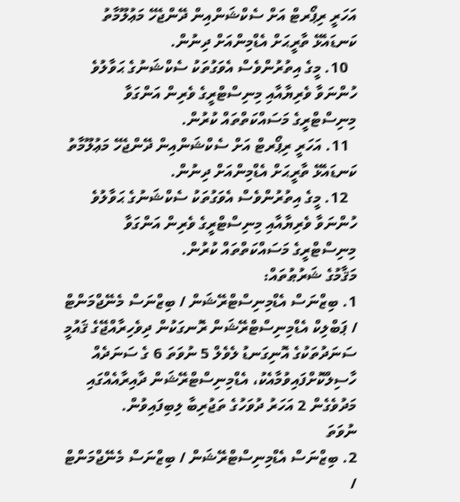އަހަރީ ރިޕޯރޓް އަށް ސެކްޝަންއިން ދޭންޖެހޭ މަޢުލޫމާތު ކަނޑައެޅޭ ތާރީޙަށް އެޑްމިންއަށް ދިނުން.
  10. މީގެ އިތުރުންވެސް އެވަގުތަކު ސެކްޝަނުގެ ޙަވާލުވެ ހުންނަވާ ވެރިޔާއާއި މިނިސްޓްރީގެ ވެރިން އަންގަވާ މިނިސްޓްރީގެ މަސައްކަތްތައް ކުރުން.
  11. އަހަރީ ރިޕޯރޓް އަށް ސެކްޝަންއިން ދޭންޖެހޭ މަޢުލޫމާތު ކަނޑައެޅޭ ތާރީޙަށް އެޑްމިންއަށް ދިނުން.
  12. މީގެ އިތުރުންވެސް އެވަގުތަކު ސެކްޝަނުގެ ޙަވާލުވެ ހުންނަވާ ވެރިޔާއާއި މިނިސްޓްރީގެ ވެރިން އަންގަވާ މިނިސްޓްރީގެ މަސައްކަތްތައް ކުރުން.
މަޤާމުގެ ޝަރުޠުތައް:
1. ބިޒްނަސް އެޑްމިނިސްޓްރޭޝަން / ބިޒްނަސް މެނޭޖްމަންޓް / ޕަބްލިކް އެޑްމިނިސްޓްރޭޝަން ރޮނގަކުން ދިވެހިރާއްޖޭގެ ޤައުމީ ސަނަދުތަކުގެ އޮނިގަނޑު ލެވެލް 5 ނުވަތަ 6 ގެ ސަނަދެއް ހާސިލްކޮށްފައިވުމާއެކު، އެޑްމިނިސްޓްރޭޝަން ދާއިރާއެއްގައި މަދުވެގެން 2 އަހަރު ދުވަހުގެ ތަޖުރިބާ ލިބިފައިވުން.
ނުވަތަ
2. ބިޒްނަސް އެޑްމިނިސްޓްރޭޝަން / ބިޒްނަސް މެނޭޖްމަންޓް /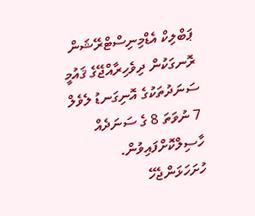ޕަބްލިކް އެޑްމިނިސްޓްރޭޝަން ރޮނގަކުން ދިވެހިރާއްޖޭގެ ޤައުމީ ސަނަދުތަކުގެ އޮނިގަނޑު ލެވެލް 7 ނުވަތަ 8 ގެ ސަނަދެއް ހާސިލްކޮށްފައިވުން.
ހުށަހަޅަންޖެހޭ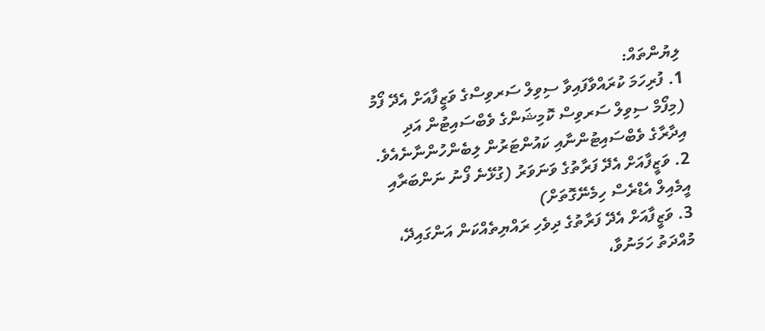ލިޔުންތައް:
1. ފުރިހަމަ ކުރައްވާފައިވާ ސިވިލް ސަރވިސްގެ ވަޒީފާއަށް އެދޭ ފޯމު (މިފޯމް ސިވިލް ސަރވިސް ކޮމިޝަންގެ ވެބްސައިޓުން އަދި އިދާރާގެ ވެބްސައިޓުންނާއި ކައުންޓަރުން ލިބެންހުންނާނެއެވެ.
2. ވަޒީފާއަށް އެދޭ ފަރާތުގެ ވަނަވަރު (ގުޅޭނެ ފޯނު ނަންބަރާއި އީމެއިލް އެޑްރެސް ހިމެނޭގޮތަށް)
3. ވަޒީފާއަށް އެދޭ ފަރާތުގެ ދިވެހި ރައްޔިތެއްކަން އަންގައިދޭ، މުއްދަތު ހަމަނުވާ،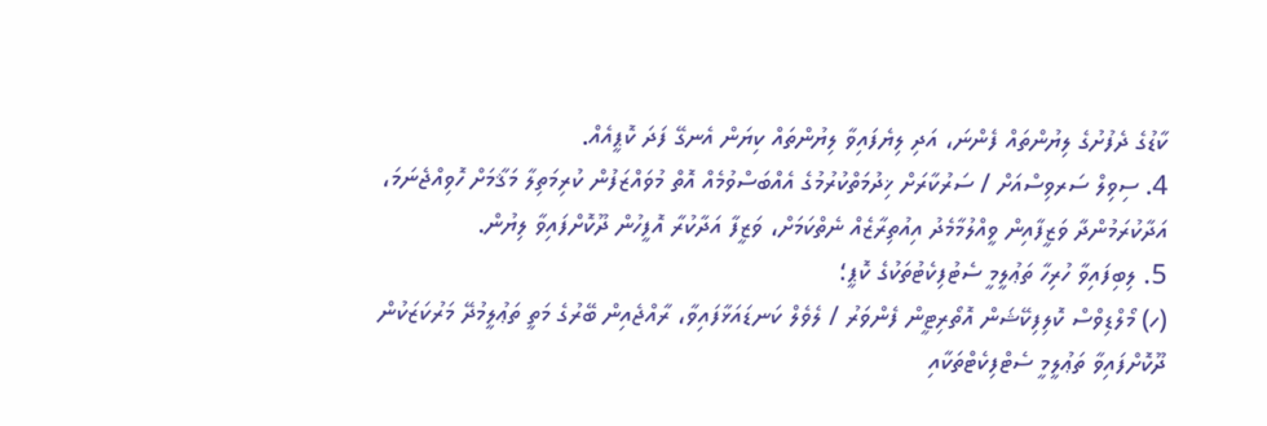ކާޑުގެ ދެފުށުގެ ލިޔުންތައް ފެންނަ، އަދި ލިޔެފައިވާ ލިޔުންތައް ކިޔަން އެނގޭ ފަދަ ކޮޕީއެއް.
4. ސިވިލް ސަރވިސްއަށް / ސަރުކާރަށް ޚިދުމަތްކުރުމުގެ އެއްބަސްވުމެއް އޮތް މުވައްޒަފުން ކުރިމަތިލާ މަޤާމަށް ހޮވިއްޖެނަމަ، އަދާކުރަމުންދާ ވަޒީފާއިން ވީއްލުމާމެދު އިއުތިރާޒެއް ނެތްކަމަށް، ވަޒީފާ އަދާކުރާ އޮފީހުން ދޫކޮށްފައިވާ ލިޔުން.
5. ލިބިފައިވާ ހުރިހާ ތަޢުލީމީ ސެޓުފިކެޓުތަކުގެ ކޮޕީ؛
(ހ) މޯލްޑިވްސް ކޮލިފިކޭޝަން އޮތޯރިޓީން ފެންވަރު / ލެވެލް ކަނޑައަޅާފައިވާ، ރާއްޖެއިން ބޭރުގެ މަތީ ތަޢުލީމުދޭ މަރުކަޒަކުން ދޫކޮށްފައިވާ ތަޢުލީމީ ސެޓްފިކެޓްތަކާއި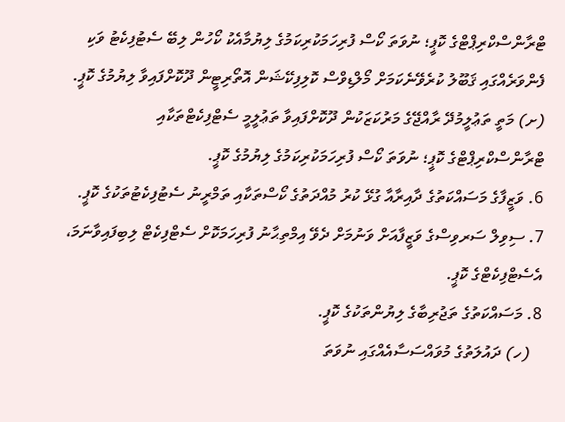ޓްރާންސްކްރިޕްޓްގެ ކޮޕީ؛ ނުވަތަ ކޯސް ފުރިހަމަކުރިކަމުގެ ލިޔުމާއެކު ކޯހުން ލިބޭ ސެޓުފިކެޓު ވަކި ފެންވަރެއްގައި ޤަބޫލު ކުރެވޭނެކަމަށް މޯލްޑިވްސް ކޮލިފިކޭޝަން އޮތޯރިޓީން ދޫކޮށްފައިވާ ލިޔުމުގެ ކޮޕީ.
(ށ) މަތީ ތަޢުލީމުދޭ ރާއްޖޭގެ މަރުކަޒަކުން ދޫކޮށްފައިވާ ތަޢުލީމީ ސެޓްފިކެޓްތަކާއި ޓްރާންސްކްރިޕްޓްގެ ކޮޕީ؛ ނުވަތަ ކޯސް ފުރިހަމަކުރިކަމުގެ ލިޔުމުގެ ކޮޕީ.
6. ވަޒީފާގެ މަސައްކަތުގެ ދާއިރާއާ ގުޅޭ ކުރު މުއްދަތުގެ ކޯސްތަކާއި ތަމްރީނު ސެޓުފިކެޓުތަކުގެ ކޮޕީ.
7. ސިވިލް ސަރވިސްގެ ވަޒީފާއަށް ވަނުމަށް ދެވޭ އިމްތިޙާނު ފުރިހަމަކޮށް ސެޓްފިކެޓް ލިބިފައިވާނަމަ، އެސެޓްފިކެޓްގެ ކޮޕީ.
8. މަސައްކަތުގެ ތަޖުރިބާގެ ލިޔުންތަކުގެ ކޮޕީ.
   (ހ) ދައުލަތުގެ މުވައްސަސާއެއްގައި ނުވަތަ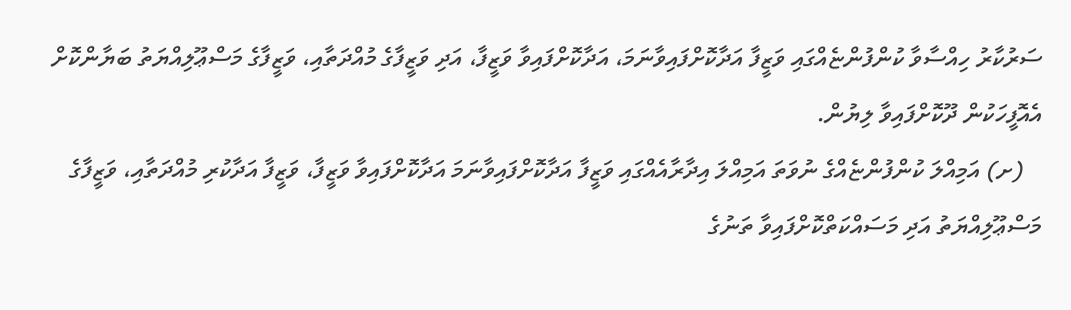ސަރުކާރު ހިއްސާވާ ކުންފުންޏެއްގައި ވަޒީފާ އަދާކޮށްފައިވާނަމަ، އަދާކޮށްފައިވާ ވަޒީފާ، އަދި ވަޒީފާގެ މުއްދަތާއި، ވަޒީފާގެ މަސްޢޫލިއްޔަތު ބަޔާންކޮށް އެއޮފީހަކުން ދޫކޮށްފައިވާ ލިޔުން.
   (ށ) އަމިއްލަ ކުންފުންޏެއްގެ ނުވަތަ އަމިއްލަ އިދާރާއެއްގައި ވަޒީފާ އަދާކޮށްފައިވާނަމަ އަދާކޮށްފައިވާ ވަޒީފާ، ވަޒީފާ އަދާކުރި މުއްދަތާއި، ވަޒީފާގެ މަސްޢޫލިއްޔަތު އަދި މަސައްކަތްކޮށްފައިވާ ތަނުގެ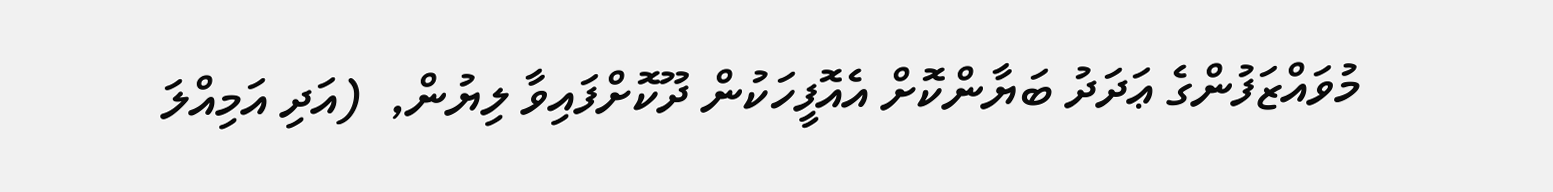މުވައްޒަފުންގެ ޢަދަދު ބަޔާންކޮށް އެއޮފީހަކުން ދޫކޮށްފައިވާ ލިޔުން,  (އަދި އަމިއްލަ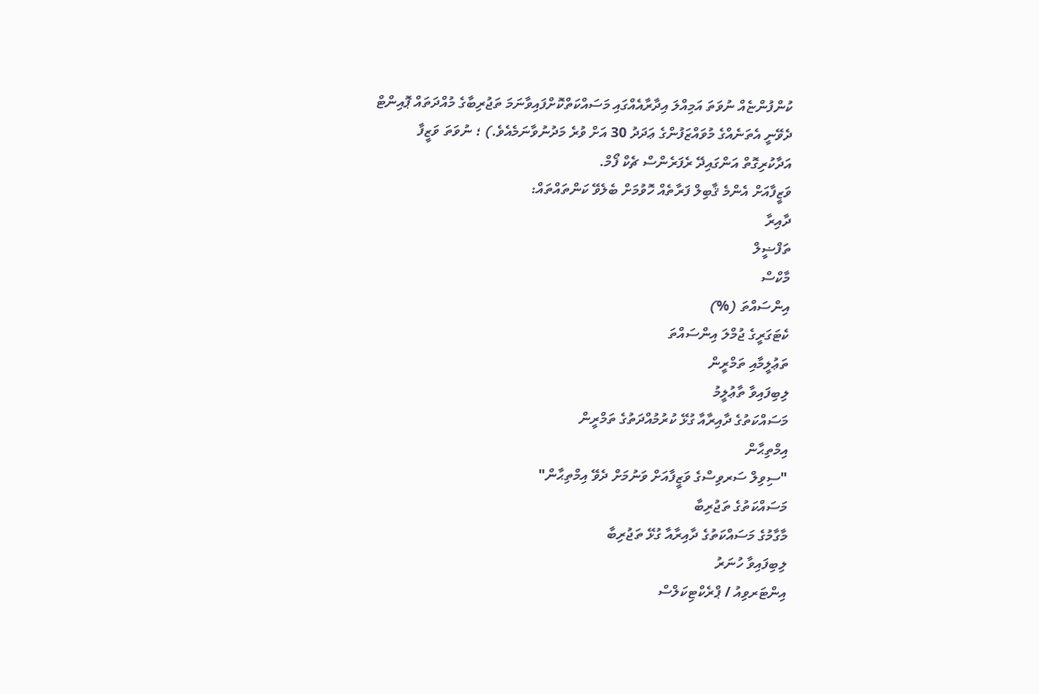ކުންފުންޏެއް ނުވަތަ އަމިއްލަ އިދާރާއެއްގައި މަސައްކަތްކޮށްފައިވާނަމަ ތަޖުރިބާގެ މުއްދަތައް ޕޮއިންޓް ދެވޭނީ އެތަނެއްގެ މުވައްޒަފުންގެ ޢަދަދު 30 އަށް ވުރެ މަދުނުވާނަމެއެވެ.) ؛ ނުވަތަ ވަޒީފާ އަދާކުރިގޮތް އަންގައިދޭ ރެފަރެންސް ޗެކް ފޯމް.
ވަޒީފާއަށް އެންމެ ޤާބިލް ފަރާތެއް ހޮވުމަށް ބެލެވޭ ކަންތައްތައް:
ދާއިރާ
ތަފްޟީލް
މާކްސް
އިންސައްތަ (%)
ކެޓަގަރީގެ ޖުމްލަ އިންސައްތަ
ތަޢުލީމާއި ތަމްރީން
ލިބިފައިވާ ތާޢުލީމު
މަސައްކަތުގެ ދާއިރާއާ ގުޅޭ ކުރުމުއްދަތުގެ ތަމްރީން
އިމްތިޙާން
"ސިވިލް ސަރވިސްގެ ވަޒީފާއަށް ވަނުމަށް ދެވޭ އިމްތިޙާން"
މަސައްކަތުގެ ތަޖުރިބާ
މާގާމުގެ މަސައްކަތުގެ ދާއިރާއާ ގުޅޭ ތަޖުރިބާ
ލިބިފައިވާ ހުނަރު
އިންޓަރވިއު / ޕްރެކްޓިކަލްސް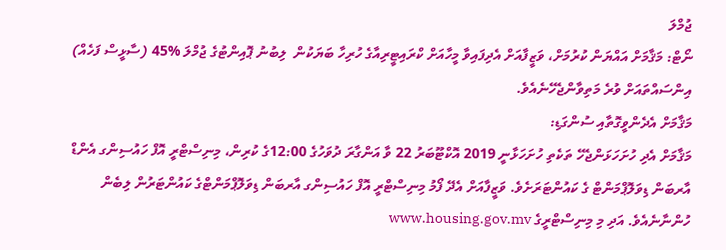ޖުމްލަ
ނޯޓް: މަޤާމަށް އައްޔަން ކުރުމަށް، ވަޒީފާއަށް އެދިފައިވާ މީހާއަށް ކްރައިޓީރިއާގެ ހުރިހާ ބަޔަކުން  ލިބުނު ޕޮއިންޓުގެ ޖުމްލަ %45 (ސާޅީސް ފަހެއް) އިންސައްތައަށް ވުރެ މަތިވާންޖެހޭނެއެވެ.
މަޤާމަށް އެދެންވީގޮތާއި ސުންގަޑި:
މަޤާމަށް އެދި ހުށަހަޅަންޖެހޭ ތަކެތި ހުށަހަޅާނީ 2019 އޮކްޓޫބަރު 22 ވާ އަންގާރަ ދުވަހުގެ 12:00ގެ ކުރިން، މިނިސްޓްރީ އޮފް ހައުސިންގ އެންޑް އާރބަން ޑިވަލޮޕްމަންޓް ގެ ކައުންޓަރަށެވެ. ވަޒީފާއަށް އެދޭ ފޯމު މިނިސްޓްރީ އޮފް ހައުސިންގ އާރބަން ޑިވަލޮޕްމަންޓްގެ ކައުންޓަރުން ލިބެން ހުންނާނެއެވެ. އަދި މި މިނިސްޓްރީގެ www.housing.gov.mv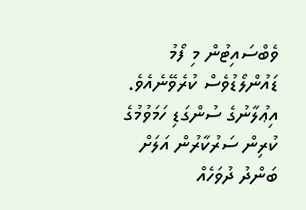ވެބްސައިޓުން މި ފޯމު ޑައުންލޯޑުވެސް ކުރެވޭނެއެވެ. އިޢުލާނުގެ ސުންގަޑި ހަމަވުމުގެ ކުރިން ސަރުކާރުން އަލަށް ބަންދު ދުވަހެއް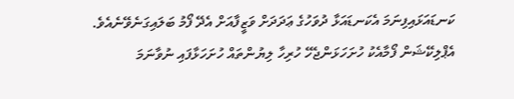ކަނޑައަޅައިފިނަމަ އެކަނޑައަޅާ ދުވަހުގެ ޢަދަދަށް ވަޒީފާއަށް އެދޭ ފޯމު ބަލައިގަނެވޭނެއެވެ. އެޕްލިކޭޝަން ފޯމާއެކު ހުށަހަޅަންޖެހޭ ހުރިހާ ލިޔުންތައް ހުށަހަޅާފައި ނުވާނަމަ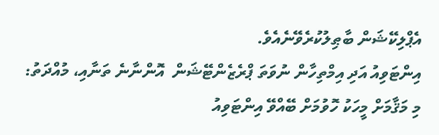އެޕްލިކޭޝަން ބާޠިލުކުރެވޭނެއެވެ.
އިންޓަވިއު އަދި އިމްތިހާން ނުވަތަ ޕްރެޒެންޓޭޝަން  އޮންނާނެ ތަނާއި، މުއްދަތު:
މި މަޤާމަށް މީހަކު ހޮވުމަށް ބޭއްވޭ އިންޓަވިއު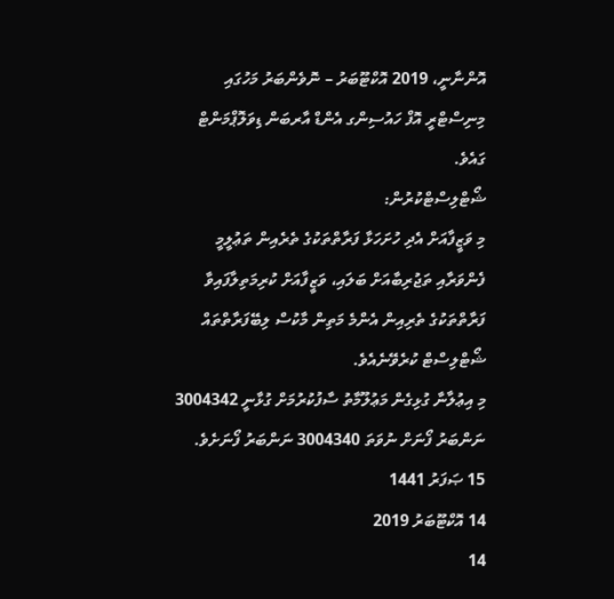އޮންނާނީ، 2019 އޮކްޓޫބަރު – ނޮވެންބަރު މަހުގައި މިނިސްޓްރީ އޮފް ހައުސިންގ އެންޑް އާރބަން ޑިވަލޮޕްމަންޓް ގައެވެ.
ޝޯޓްލިސްޓްކުރުން:
މި ވަޒީފާއަށް އެދި ހުށަހަޅާ ފަރާތްތަކުގެ ތެރެއިން ތަޢުލީމީ ފެންވަރާއި ތަޖުރިބާއަށް ބަލައި، ވަޒީފާއަށް ކުރިމަތިލާފައިވާ ފަރާތްތަކުގެ ތެރިއިން އެންމެ މަތިން މާކުސް ލިބޭފަރާތްތައް ޝޯޓްލިސްޓް ކުރެވޭނެއެވެ.
މި އިޢުލާނާ ގުޅިގެން މަޢުލޫމާތު ސާފުކުރުމަށް ގުޅާނީ 3004342 ނަންބަރު ފޯނަށް ނުވަތަ 3004340 ނަންބަރު ފޯނަށެވެ.
15 ޞަފަރު 1441
14 އޮކްޓޫބަރު 2019
14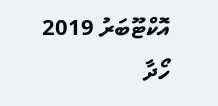އޮކްޓޫބަރު 2019
ހޯދާ